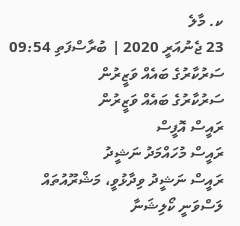ކ. މާލެ
23 ޖެނުއަރީ 2020 | ބުރާސްފަތި 09:54
ސަރުކާރުގެ ބައެއް ވަޒީރުން
ސަރުކާރުގެ ބައެއް ވަޒީރުން
ރައީސް އޮފީސް
ރައީސް މުހައްމަދު ނަޝީދު
ރައީސް ނަޝީދު ވިދާޅުވީ، މަޝްރޫއުތައް ލަސްވަނީ ކޯލިޝަނާ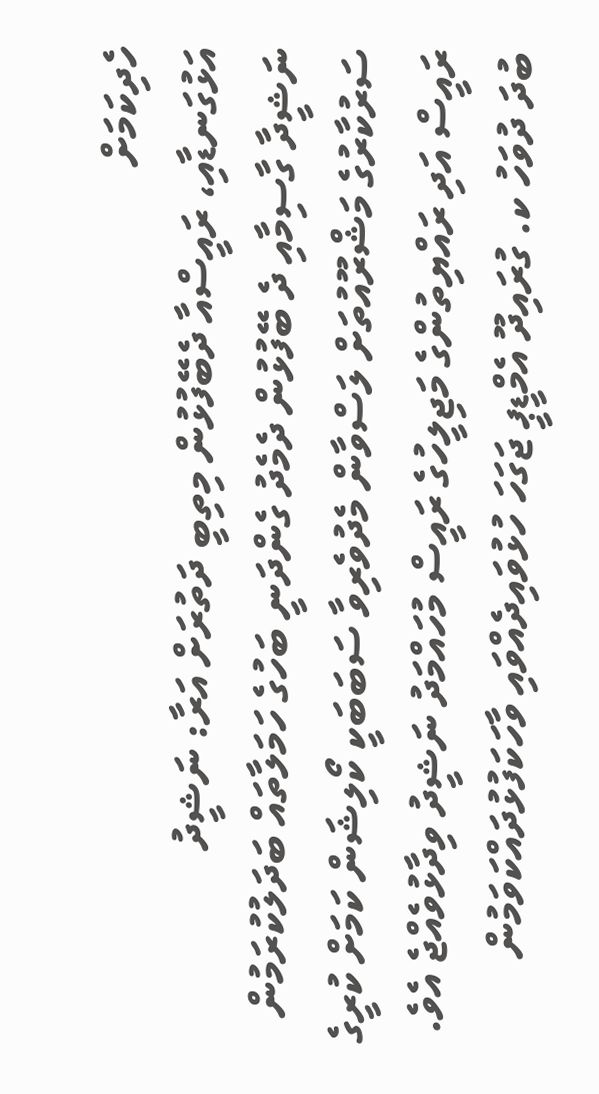ހެދިކަމަށް
އަޅުގަނޑާއި، ރައީސްއާ ދެބޭފުޅުން މިތިބީ ދަތުރަށް އަރާ: ނަޝީދު
ނަޝީދާ ގާސިމާއި ދެ ބޭފުޅުން ދެމެދު ގެންދަނީ ބަހުގެ ހަމަލާތައް ބަދަލުކުރަމުން
ސަރުކާރުގެ މަޝްރޫއުތަށް ލަސްވާން މެދުވެރިވާ ސަބަބަކީ ކޯލިޝަން ކަމަށް ކުރީގެ ރައީސް އަދި ރައްޔިތުންގެ މަޖިލީހުގެ ރައީސް މުހައްމަދު ނަޝީދު ވިދާޅުވެއްޖެ އެވެ.
ބުދަ ދުވަހު ކ. ގުރައިދޫ އެމްޑީޕީ ޖަގަހަ ހުޅުވައިދެއްވައި ވާހަކަފުޅުދައްކަވަމުން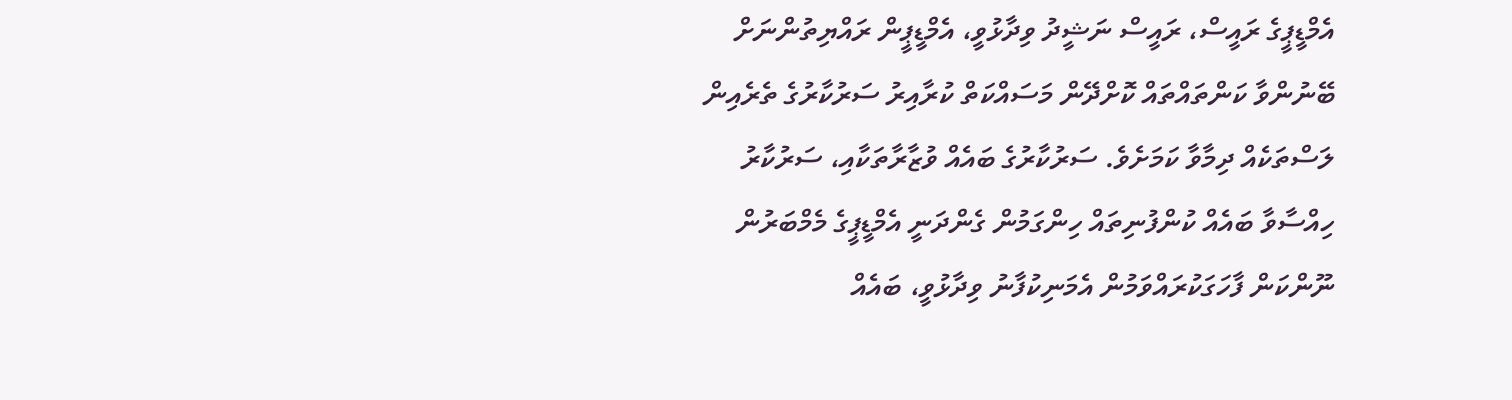އެމްޑީޕީގެ ރައީސް، ރައީސް ނަޝީދު ވިދާޅުވީ، އެމްޑީޕީން ރައްޔިތުންނަށް ބޭނުންވާ ކަންތައްތައް ކޮށްދޭން މަސައްކަތް ކުރާއިރު ސަރުކާރުގެ ތެރެއިން ލަސްތަކެއް ދިމާވާ ކަމަށެވެ. ސަރުކާރުގެ ބައެއް ވުޒާރާތަކާއި، ސަރުކާރު ހިއްސާވާ ބައެއް ކުންފުނިތައް ހިންގަމުން ގެންދަނީ އެމްޑީޕީގެ މެމްބަރުން ނޫންކަން ފާހަގަކުރައްވަމުން އެމަނިކުފާނު ވިދާޅުވީ، ބައެއް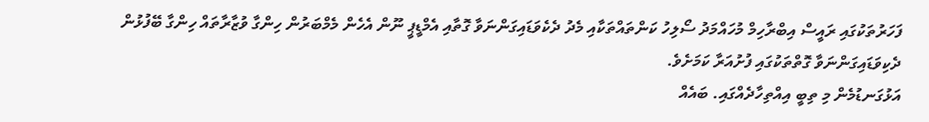ފަހަރުތަކުގައި ރައީސް އިބްރާހިމް މުހައްމަދު ސޯލިހު ކަންތައްތަކާއި މެދު ދެކެވަޑައިގަންނަވާ ގޮތާއި އެމްޑީޕީ ނޫން އެހެން މެމްބަރުން ހިންގާ ވުޒާރާތައް ހިންގާ ބޭފުޅުން ދެކިވަޑައިގަންނަވާ ގޮތްތަކުގައި ފުށުއަރާ ކަމަށެވެ.
އަޅުގަނޑުމެން މި ތިބީ އިއްތިހާދެއްގައި. ބައެއް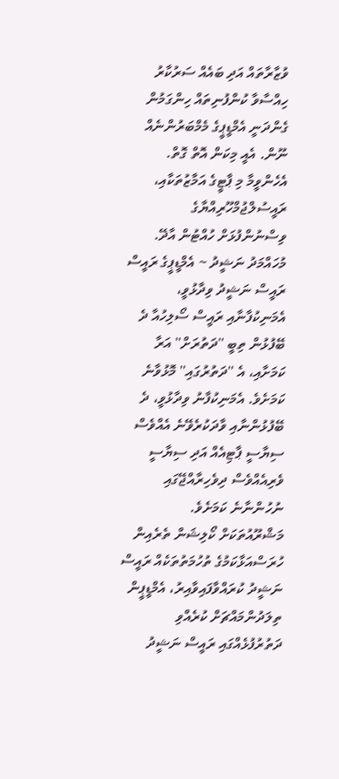ވުޒާރާތައް އަދި ބައެއް ސަރުކާރު ހިއްސާވާ ކުންފުނިތައް ހިންގަމުން ގެންދަނީ އެމްޑީޕީގެ މެމްބަރުންނެއް ނޫން. އެއީ މިކަން އޮތް ގޮތް. އެހެންވީމާ މި ޕާޓީގެ އަމާޒުތަކާއި، ރައީސުލްޖުމްހޫރިއްޔާގެ ވިސްނުންފުޅަށް ހުއްޓުން އާދޭ.
މުހައްމަދު ނަޝީދު ~ އެމްޑީޕީގެ ރައީސް
ރައީސް ނަޝީދު ވިދާޅުވީ، އެމަނިކުފާނާއި ރައީސް ސޯލިހުއާ ދެ ބޭފުޅުން ތިބީ ''ދަތުރަށް'' އަރާ ކަމަށާއި، އެ ''ދަތުރުގައި'' މޮޅުވާނެ ކަމަށެވެ. އެމަނިކުފާނު ވިދާޅުވީ، ދެ ބޭފުޅުންނާއި ވާދަކުރެވޭނެ އެއްވެސް ސިޔާސީ ޕާޓިއެއް އަދި ސިޔާސީ ވެރިއެއްވެސް ދިވެހިރާއްޖޭގައި ނުހުންނާނެ ކަމަށެވެ.
މަޝްރޫއުތަކަށް ކޯލިޝަން ތެރެއިން ހުރަސްއަޅާކަމުގެ ތުހުމަތުތަކެއް ރައީސް ނަޝީދު ކުރައްވާފައިވާއިރު، އެމްޑީޕީން ތިލަދުންމައްޗަށް ކުރެއްވި ދަތުރުފުޅެއްގައި ރައީސް ނަޝީދު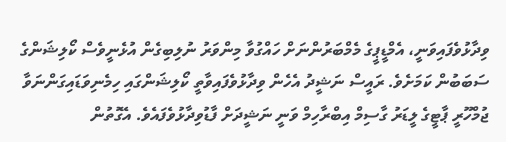ވިދާޅުވެފައިވަނީ، އެމްޑީޕީގެ މެމްބަރުންނަށް ހައްގުވާ މިންވަރު ނުލިބިގެން އުޅެނީވެސް ކޯލިޝަންގެ ސަބަބުން ކަމަށެވެ. ރައީސް ނަޝީދު އެހެން ވިދާޅުވެފައިވާތީ ކޯލިޝަންގައި ހިމެނިވަޑައިގަންނަވާ ޖުމްހޫރީ ޕާޓީގެ ލީޑަރު ގާސިމް އިބްރާހިމް ވަނީ ނަޝީދަށް ފާޑުވިދާޅުވެފައެވެ. އެގޮތުން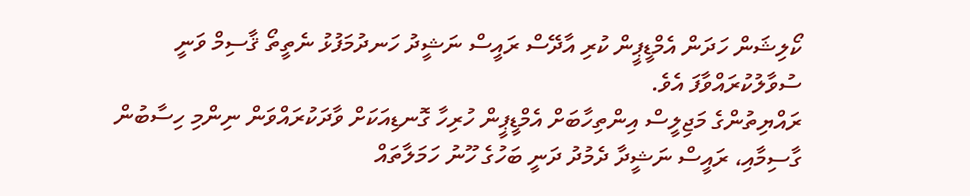ކޯލިޝަން ހަދަން އެމްޑީޕީން ކުރި އާދޭސް ރައީސް ނަޝީދު ހަނދުމަފުޅު ނެތީތޯ ޤާސިމް ވަނީ ސުވާލުކުރައްވާފަ އެވެ.
ރައްޔިތުންގެ މަޖިލީސް އިންތިހާބަށް އެމްޑީޕީން ހުރިހާ ގޮނޑިއަކަށް ވާދަކުރައްވަން ނިންމި ހިސާބުން ގާސިމާއި، ރައީސް ނަޝީދާ ދެމުދު ދަނީ ބަހުގެ ހޫނު ހަމަލާތައް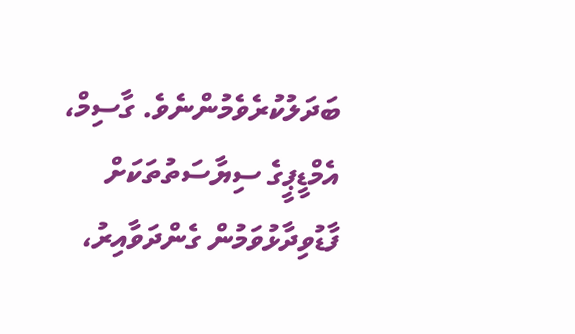ބަދަލުކުރެވެމުންނެވެ. ގާސިމް، އެމްޑީޕީގެ ސިޔާސަތުތަކަށް ފާޑުވިދާޅުވަމުން ގެންދަވާއިރު،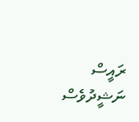ރައީސް ނަޝީދުވެސް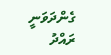ގެންދަވަނީ ރައްދު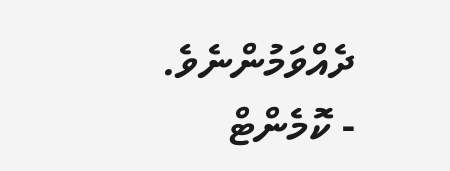ދެއްވަމުންނެވެ.
- ކޮމެންޓް